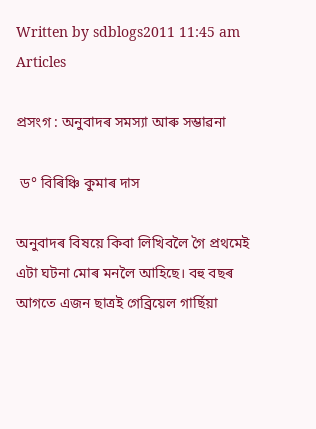Written by sdblogs2011 11:45 am Articles

প্ৰসংগ : অনুবাদৰ সমস্যা আৰু সম্ভাৱনা

 ড° বিৰিঞ্চি কুমাৰ দাস

অনুবাদৰ বিষয়ে কিবা লিখিবলৈ গৈ প্ৰথমেই এটা ঘটনা মোৰ মনলৈ আহিছে। বহু বছৰ আগতে এজন ছাত্ৰই গেব্ৰিয়েল গাৰ্ছিয়া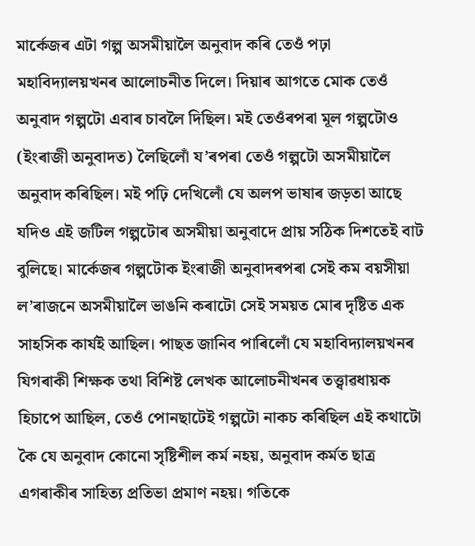মাৰ্কেজৰ এটা গল্প অসমীয়ালৈ অনুবাদ কৰি তেওঁ পঢ়া মহাবিদ্যালয়খনৰ আলোচনীত দিলে। দিয়াৰ আগতে মোক তেওঁ অনুবাদ গল্পটো এবাৰ চাবলৈ দিছিল। মই তেওঁৰপৰা মূল গল্পটোও (ইংৰাজী অনুবাদত) লৈছিলোঁ য’ৰপৰা তেওঁ গল্পটো অসমীয়ালৈ অনুবাদ কৰিছিল। মই পঢ়ি দেখিলোঁ যে অলপ ভাষাৰ জড়তা আছে যদিও এই জটিল গল্পটোৰ অসমীয়া অনুবাদে প্ৰায় সঠিক দিশতেই বাট বুলিছে। মাৰ্কেজৰ গল্পটোক ইংৰাজী অনুবাদৰপৰা সেই কম বয়সীয়া ল’ৰাজনে অসমীয়ালৈ ভাঙনি কৰাটো সেই সময়ত মোৰ দৃষ্টিত এক সাহসিক কাৰ্যই আছিল। পাছত জানিব পাৰিলোঁ যে মহাবিদ্যালয়খনৰ যিগৰাকী শিক্ষক তথা বিশিষ্ট লেখক আলোচনীখনৰ তত্ত্বাৱধায়ক হিচাপে আছিল, তেওঁ পোনছাটেই গল্পটো নাকচ কৰিছিল এই কথাটো কৈ যে অনুবাদ কোনো সৃষ্টিশীল কৰ্ম নহয়, অনুবাদ কৰ্মত ছাত্ৰ এগৰাকীৰ সাহিত্য প্ৰতিভা প্ৰমাণ নহয়। গতিকে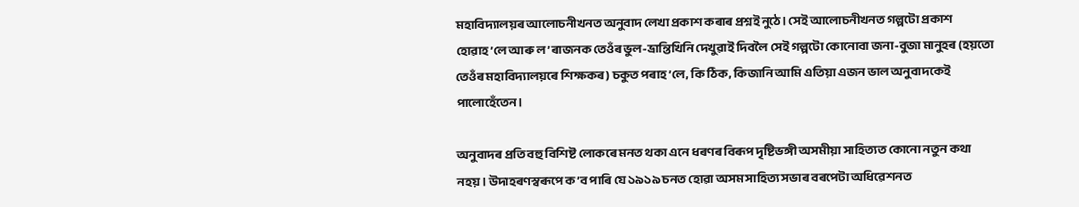মহাবিদ্যালয়ৰ আলোচনীখনত অনুবাদ লেখা প্ৰকাশ কৰাৰ প্ৰশ্নই নুঠে। সেই আলোচনীখনত গল্পটো প্ৰকাশ হোৱাহ’লে আৰু ল’ৰাজনক তেওঁৰ ভুল-ভ্ৰান্তিখিনি দেখুৱাই দিবলৈ সেই গল্পটো কোনোবা জনা-বুজা মানুহৰ (হয়তো তেওঁৰ মহাবিদ্যালয়ৰে শিক্ষকৰ) চকুত পৰাহ’লে, কি ঠিক, কিজানি আমি এতিয়া এজন ভাল অনুবাদকেই পালোহেঁতেন।

অনুবাদৰ প্ৰতি বহু বিশিষ্ট লোকৰে মনত থকা এনে ধৰণৰ বিৰূপ দৃষ্টিভঙ্গী অসমীয়া সাহিত্যত কোনো নতুন কথা নহয়। উদাহৰণস্বৰূপে ক’ব পাৰি যে ১৯১৯ চনত হোৱা অসম সাহিত্য সভাৰ বৰপেটা অধিৱেশনত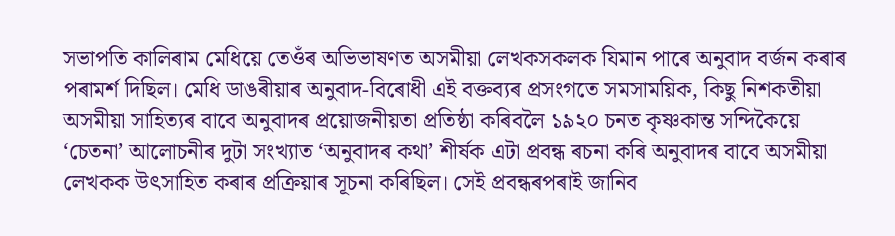সভাপতি কালিৰাম মেধিয়ে তেওঁৰ অভিভাষণত অসমীয়া লেখকসকলক যিমান পাৰে অনুবাদ বৰ্জন কৰাৰ পৰামৰ্শ দিছিল। মেধি ডাঙৰীয়াৰ অনুবাদ-বিৰোধী এই বক্তব্যৰ প্ৰসংগতে সমসাময়িক, কিছু নিশকতীয়া অসমীয়া সাহিত্যৰ বাবে অনুবাদৰ প্ৰয়োজনীয়তা প্ৰতিষ্ঠা কৰিবলৈ ১৯২০ চনত কৃষ্ণকান্ত সন্দিকৈয়ে ‘চেতনা’ আলোচনীৰ দুটা সংখ্যাত ‘অনুবাদৰ কথা’ শীৰ্ষক এটা প্ৰবন্ধ ৰচনা কৰি অনুবাদৰ বাবে অসমীয়া লেখকক উৎসাহিত কৰাৰ প্ৰক্ৰিয়াৰ সূচনা কৰিছিল। সেই প্ৰবন্ধৰপৰাই জানিব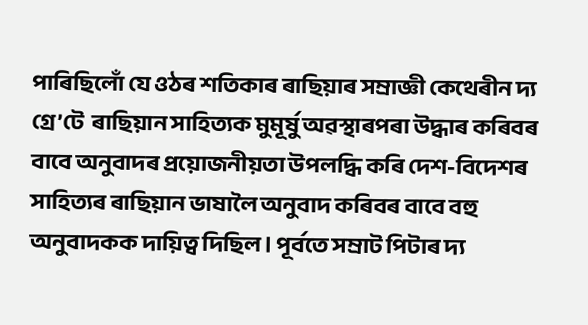পাৰিছিলোঁ যে ওঠৰ শতিকাৰ ৰাছিয়াৰ সম্ৰাজ্ঞী কেথেৰীন দ্য গ্ৰে’টে  ৰাছিয়ান সাহিত্যক মুমূৰ্ষু অৱস্থাৰপৰা উদ্ধাৰ কৰিবৰ বাবে অনুবাদৰ প্ৰয়োজনীয়তা উপলদ্ধি কৰি দেশ-বিদেশৰ সাহিত্যৰ ৰাছিয়ান ভাষালৈ অনুবাদ কৰিবৰ বাবে বহু অনুবাদকক দায়িত্ব দিছিল। পূৰ্বতে সম্ৰাট পিটাৰ দ্য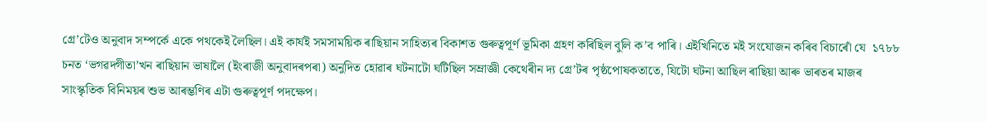গ্ৰে’টেও অনুবাদ সম্পর্কে একে পথকেই লৈছিল। এই কাৰ্যই সমসাময়িক ৰাছিয়ান সাহিত্যৰ বিকাশত গুৰুত্বপূৰ্ণ ভূমিকা গ্ৰহণ কৰিছিল বুলি ক’ব পাৰি। এইখিনিতে মই সংযোজন কৰিব বিচাৰোঁ যে  ১৭৮৮ চনত ‘ভগৱদ্গীতা’খন ৰাছিয়ান ভাষালৈ (ইংৰাজী অনুবাদৰপৰা) অনুদিত হোৱাৰ ঘটনাটো ঘটিছিল সম্ৰাজ্ঞী কেথেৰীন দ্য গ্ৰে’টৰ পৃষ্ঠপোষকতাতে, যিটো ঘটনা আছিল ৰাছিয়া আৰু ভাৰতৰ মাজৰ সাংস্কৃতিক বিনিময়ৰ শুভ আৰম্ভণিৰ এটা গুৰুত্বপূৰ্ণ পদক্ষেপ।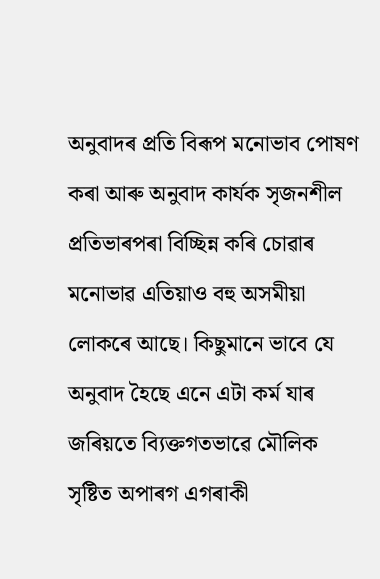অনুবাদৰ প্ৰতি বিৰূপ মনোভাব পোষণ কৰা আৰু অনুবাদ কাৰ্যক সৃজনশীল প্ৰতিভাৰপৰা বিচ্ছিন্ন কৰি চোৱাৰ মনোভাৱ এতিয়াও বহু অসমীয়া লোকৰে আছে। কিছুমানে ভাবে যে অনুবাদ হৈছে এনে এটা কৰ্ম যাৰ জৰিয়তে ব্যিক্তগতভাৱে মৌলিক সৃষ্টিত অপাৰগ এগৰাকী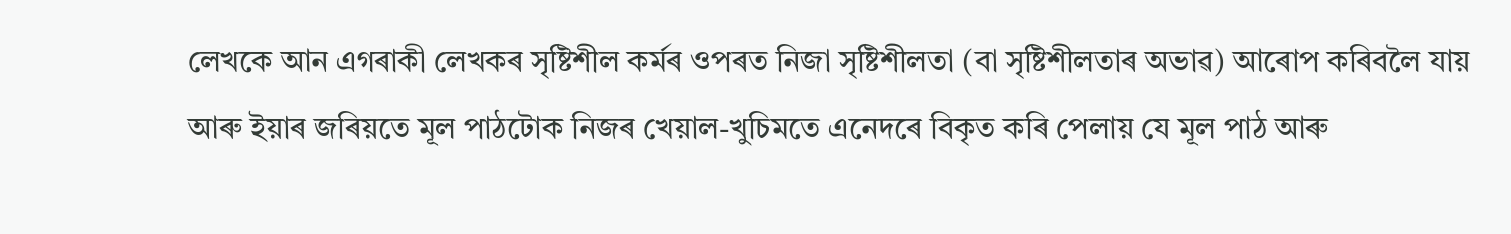লেখকে আন এগৰাকী লেখকৰ সৃষ্টিশীল কৰ্মৰ ওপৰত নিজা সৃষ্টিশীলতা (বা সৃষ্টিশীলতাৰ অভাৱ) আৰোপ কৰিবলৈ যায় আৰু ইয়াৰ জৰিয়তে মূল পাঠটোক নিজৰ খেয়াল-খুচিমতে এনেদৰে বিকৃত কৰি পেলায় যে মূল পাঠ আৰু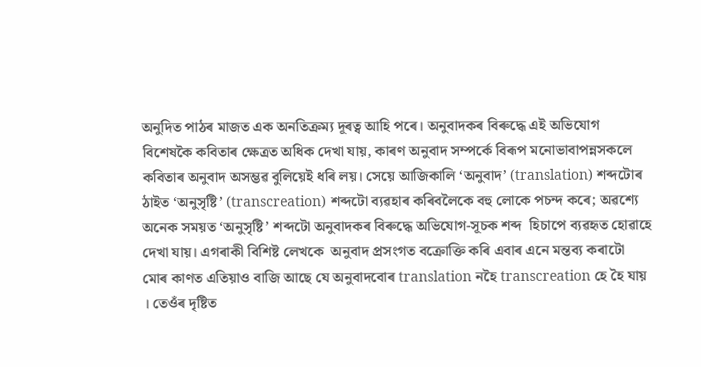অনুদিত পাঠৰ মাজত এক অনতিক্ৰম্য দূৰত্ব আহি পৰে। অনুবাদকৰ বিৰুদ্ধে এই অভিযোগ বিশেষকৈ কবিতাৰ ক্ষেত্ৰত অধিক দেখা যায়, কাৰণ অনুবাদ সম্পৰ্কে বিৰূপ মনোভাবাপন্নসকলে কবিতাৰ অনুবাদ অসম্ভৱ বুলিয়েই ধৰি লয়। সেয়ে আজিকালি ‘অনুবাদ’ (translation) শব্দটোৰ ঠাইত ‘অনুসৃষ্টি’ (transcreation) শব্দটো ব্যৱহাৰ কৰিবলৈকে বহু লোকে পচন্দ কৰে; অৱশ্যে অনেক সময়ত ‘অনুসৃষ্টি’ শব্দটো অনুবাদকৰ বিৰুদ্ধে অভিযোগ-সূচক শব্দ  হিচাপে ব্যৱহৃত হোৱাহে দেখা যায়। এগৰাকী বিশিষ্ট লেখকে  অনুবাদ প্ৰসংগত বক্ৰোক্তি কৰি এবাৰ এনে মন্তব্য কৰাটো মোৰ কাণত এতিয়াও বাজি আছে যে অনুবাদবোৰ translation নহৈ transcreation হে হৈ যায় । তেওঁৰ দৃষ্টিত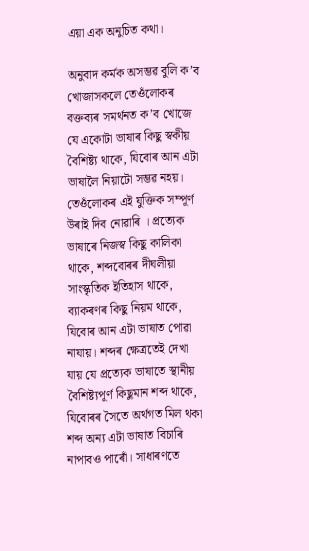এয়া এক অনুচিত কথা।

অনুবাদ কৰ্মক অসম্ভৱ বুলি ক’ব খোজাসকলে তেওঁলোকৰ বক্তব্যৰ সমৰ্থনত ক’ব খোজে যে একোটা ভাষাৰ কিছু স্বকীয় বৈশিষ্ট্য থাকে, যিবোৰ আন এটা ভাষালৈ নিয়াটো সম্ভৱ নহয়। তেওঁলোকৰ এই যুক্তিক সম্পূর্ণ উৰাই দিব নোৱাৰি । প্ৰত্যেক ভাষাৰে নিজস্ব কিছু কালিকা থাকে, শব্দবোৰৰ দীঘলীয়া সাংস্কৃতিক ইতিহাস থাকে, ব্যাকৰণৰ কিছু নিয়ম থাকে, যিবোৰ আন এটা ভাষাত পোৱা নাযায়। শব্দৰ ক্ষেত্ৰতেই দেখা যায় যে প্ৰত্যেক ভাষাতে স্থানীয় বৈশিষ্ট্যপূর্ণ কিছুমান শব্দ থাকে, যিবোৰৰ সৈতে অৰ্থগত মিল থকা শব্দ অন্য এটা ভাষাত বিচাৰি নাপাবও পাৰোঁ। সাধাৰণতে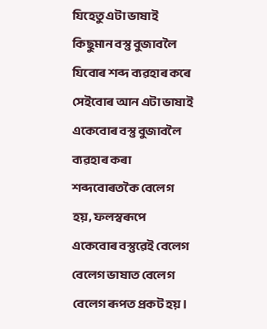যিহেতু এটা ভাষাই কিছুমান বস্তু বুজাবলৈ যিবোৰ শব্দ ব্যৱহাৰ কৰে সেইবোৰ আন এটা ভাষাই একেবোৰ বস্তু বুজাবলৈ ব্যৱহাৰ কৰা শব্দবোৰতকৈ বেলেগ হয়, ফলস্বৰূপে একেবোৰ বস্তুৱেই বেলেগ বেলেগ ভাষাত বেলেগ বেলেগ ৰূপত প্ৰকট হয়।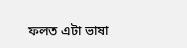ফলত এটা ভাষা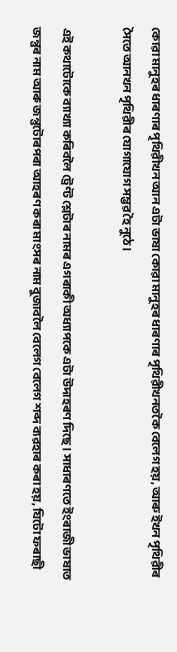কোৱা মানুহৰ ধাৰণাৰ পৃথিৱীখন আন এটা ভাষা কোৱা মানুহৰ ধাৰণাৰ পৃথিৱীখনতকৈ বেলেগ হয়, আৰু ইখন পৃথিৱীৰ সৈতে আনখন পৃথিৱীৰ যোগাযোগ সম্ভৱ হৈ নুঠে।

এই কথাটোকে ব্যাখ্যা কৰিবলৈ ট্ৰেণ্ট শ্লেটাৰ নামৰ এগৰাকী অধ্যাপকে এটা উদাহৰণ দিছে। সাধাৰণতে ইংৰাজী ভাষাত জন্তুৰ নাম আৰু জন্তুটোৰপৰা আহৰণ কৰা মাংসৰ নাম বুজাবলৈ বেলেগ বেলেগ শব্দ ব্যৱহাৰ কৰা হয়, যিটো ফৰাছী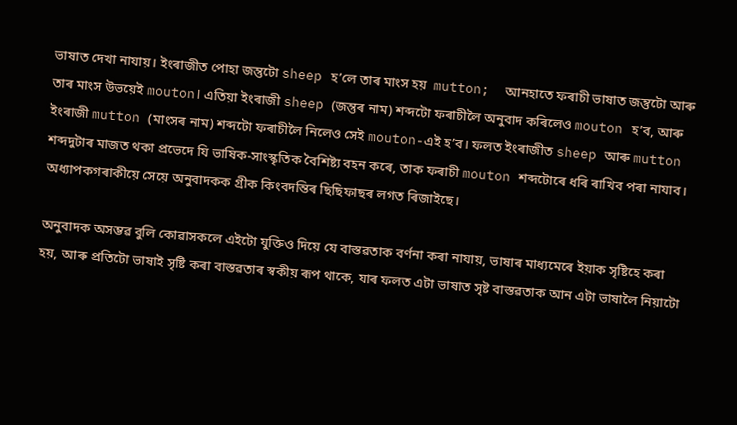ভাষাত দেখা নাযায়। ইংৰাজীত পোহা জন্তুটো sheep হ’লে তাৰ মাংস হয়  mutton;  আনহাতে ফৰাচী ভাষাত জন্তুটো আৰু তাৰ মাংস উভয়েই mouton। এতিয়া ইংৰাজী sheep (জন্তুৰ নাম) শব্দটো ফৰাচীলৈ অনুবাদ কৰিলেও mouton হ’ব, আৰু ইংৰাজী mutton (মাংসৰ নাম) শব্দটো ফৰাচীলৈ নিলেও সেই mouton-এই হ’ব। ফলত ইংৰাজীত sheep আৰু mutton শব্দদুটাৰ মাজত থকা প্ৰভেদে যি ভাষিক-সাংস্কৃতিক বৈশিষ্ট্য বহন কৰে, তাক ফৰাচী mouton শব্দটোৰে ধৰি ৰাখিব পৰা নাযাব। অধ্যাপকগৰাকীয়ে সেয়ে অনুবাদকক গ্ৰীক কিংবদন্তিৰ ছিছিফাছৰ লগত ৰিজাইছে।

অনুবাদক অসম্ভৱ বুলি কোৱাসকলে এইটো যুক্তিও দিয়ে যে বাস্তৱতাক বৰ্ণনা কৰা নাযায়, ভাষাৰ মাধ্যমেৰে ইয়াক সৃষ্টিহে কৰা হয়, আৰু প্ৰতিটো ভাষাই সৃষ্টি কৰা বাস্তৱতাৰ স্বকীয় ৰূপ থাকে, যাৰ ফলত এটা ভাষাত সৃষ্ট বাস্তৱতাক আন এটা ভাষালৈ নিয়াটো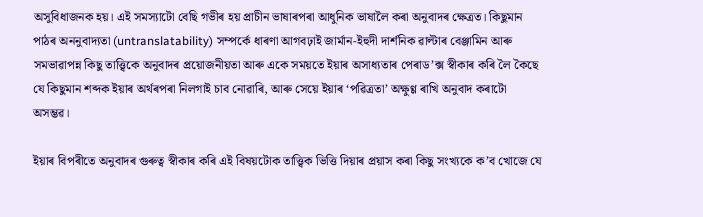অসুবিধাজনক হয়। এই সমস্যাটো বেছি গভীৰ হয় প্ৰাচীন ভাষাৰপৰা আধুনিক ভাষালৈ কৰা অনুবাদৰ ক্ষেত্ৰত। কিছুমান পাঠৰ অননুবাদ্যতা (untranslatability) সম্পর্কে ধাৰণা আগবঢ়াই জাৰ্মান-ইহুদী দাৰ্শনিক ৱাল্টাৰ বেঞ্জামিন আৰু সমভাৱাপন্ন কিছু তাত্ত্বিকে অনুবাদৰ প্ৰয়োজনীয়তা আৰু একে সময়তে ইয়াৰ অসাধ্যতাৰ পেৰাড’ক্স স্বীকাৰ কৰি লৈ কৈছে যে কিছুমান শব্দক ইয়াৰ অৰ্থৰপৰা নিলগাই চাব নোৱাৰি, আৰু সেয়ে ইয়াৰ ‘পৱিত্ৰতা’ অক্ষুণ্ণ ৰাখি অনুবাদ কৰাটো অসম্ভৱ।

ইয়াৰ বিপৰীতে অনুবাদৰ গুৰুত্ব স্বীকাৰ কৰি এই বিষয়টোক তাত্ত্বিক ভিত্তি দিয়াৰ প্ৰয়াস কৰা কিছু সংখ্যকে ক’ব খোজে যে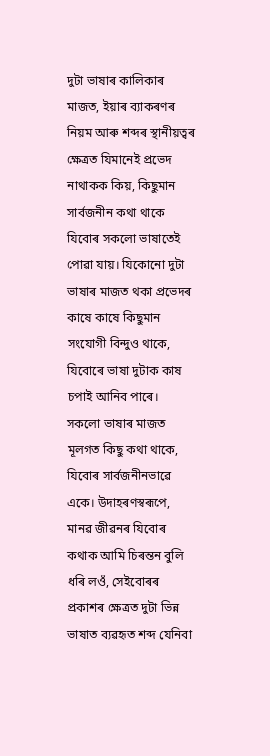দুটা ভাষাৰ কালিকাৰ মাজত, ইয়াৰ ব্যাকৰণৰ নিয়ম আৰু শব্দৰ স্থানীয়ত্বৰ ক্ষেত্ৰত যিমানেই প্ৰভেদ নাথাকক কিয়, কিছুমান সাৰ্বজনীন কথা থাকে যিবোৰ সকলো ভাষাতেই পোৱা যায়। যিকোনো দুটা ভাষাৰ মাজত থকা প্ৰভেদৰ কাষে কাষে কিছুমান সংযোগী বিন্দুও থাকে, যিবোৰে ভাষা দুটাক কাষ চপাই আনিব পাৰে। সকলো ভাষাৰ মাজত মূলগত কিছু কথা থাকে, যিবোৰ সাৰ্বজনীনভাৱে একে। উদাহৰণস্বৰূপে, মানৱ জীৱনৰ যিবোৰ কথাক আমি চিৰন্তন বুলি ধৰি লওঁ, সেইবোৰৰ প্ৰকাশৰ ক্ষেত্ৰত দুটা ভিন্ন ভাষাত ব্যৱহৃত শব্দ যেনিবা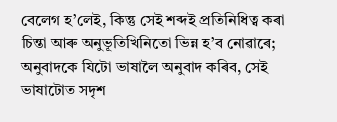বেলেগ হ’লেই, কিন্তু সেই শব্দই প্ৰতিনিধিত্ব কৰা চিন্তা আৰু অনুভূতিখিনিতো ভিন্ন হ’ব নোৱাৰে; অনুবাদকে যিটো ভাষালৈ অনুবাদ কৰিব, সেই ভাষাটোত সদৃশ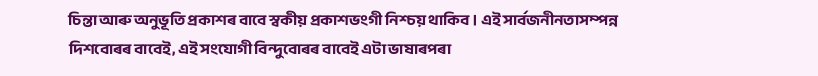চিন্তা আৰু অনুভূতি প্ৰকাশৰ বাবে স্বকীয় প্ৰকাশভংগী নিশ্চয় থাকিব। এই সাৰ্বজনীনতাসম্পন্ন দিশবোৰৰ বাবেই, এই সংযোগী বিন্দুবোৰৰ বাবেই এটা ভাষাৰপৰা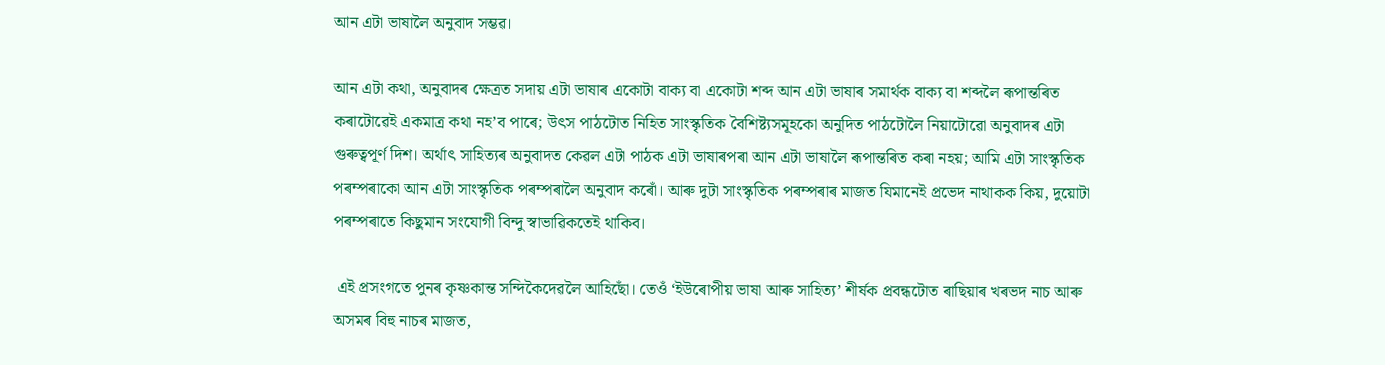আন এটা ভাষালৈ অনুবাদ সম্ভৱ।

আন এটা কথা, অনুবাদৰ ক্ষেত্ৰত সদায় এটা ভাষাৰ একোটা বাক্য বা একোটা শব্দ আন এটা ভাষাৰ সমাৰ্থক বাক্য বা শব্দলৈ ৰূপান্তৰিত কৰাটোৱেই একমাত্র কথা নহ’ব পাৰে; উৎস পাঠটোত নিহিত সাংস্কৃতিক বৈশিষ্ট্যসমূহকো অনুদিত পাঠটোলৈ নিয়াটোৱো অনুবাদৰ এটা গুৰুত্বপূৰ্ণ দিশ। অৰ্থাৎ সাহিত্যৰ অনুবাদত কেৱল এটা পাঠক এটা ভাষাৰপৰা আন এটা ভাষালৈ ৰূপান্তৰিত কৰা নহয়; আমি এটা সাংস্কৃতিক পৰম্পৰাকো আন এটা সাংস্কৃতিক পৰম্পৰালৈ অনুবাদ কৰোঁ। আৰু দুটা সাংস্কৃতিক পৰম্পৰাৰ মাজত যিমানেই প্ৰভেদ নাথাকক কিয়, দুয়োটা পৰম্পৰাতে কিছুমান সংযোগী বিন্দু স্বাভাৱিকতেই থাকিব।

 এই প্ৰসংগতে পুনৰ কৃষ্ণকান্ত সন্দিকৈদেৱলৈ আহিছোঁ। তেওঁ ‘ইউৰোপীয় ভাষা আৰু সাহিত্য’ শীৰ্ষক প্ৰবন্ধটোত ৰাছিয়াৰ খৰভদ নাচ আৰু অসমৰ বিহু নাচৰ মাজত,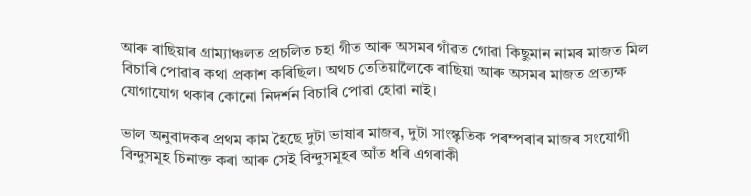আৰু ৰাছিয়াৰ গ্ৰাম্যাঞ্চলত প্ৰচলিত চহা গীত আৰু অসমৰ গাঁৱত গোৱা কিছুমান নামৰ মাজত মিল বিচাৰি পোৱাৰ কথা প্ৰকাশ কৰিছিল। অথচ তেতিয়ালৈকে ৰাছিয়া আৰু অসমৰ মাজত প্ৰত্যক্ষ যোগাযোগ থকাৰ কোনো নিদৰ্শন বিচাৰি পোৱা হোৱা নাই।

ভাল অনুবাদকৰ প্ৰথম কাম হৈছে দুটা ভাষাৰ মাজৰ, দুটা সাংস্কৃতিক পৰম্পৰাৰ মাজৰ সংযোগী বিন্দুসমূহ চিনাক্ত কৰা আৰু সেই বিন্দুসমূহৰ আঁত ধৰি এগৰাকী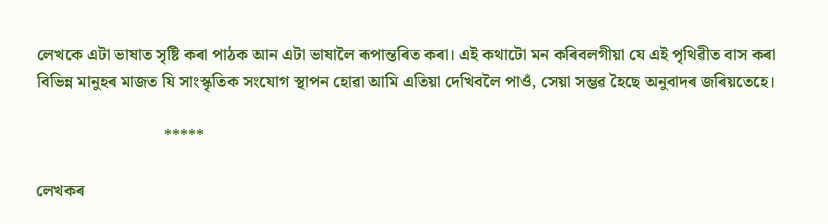লেখকে এটা ভাষাত সৃষ্টি কৰা পাঠক আন এটা ভাষালৈ ৰূপান্তৰিত কৰা। এই কথাটো মন কৰিবলগীয়া যে এই পৃথিৱীত বাস কৰা বিভিন্ন মানুহৰ মাজত যি সাংস্কৃতিক সংযোগ স্থাপন হোৱা আমি এতিয়া দেখিবলৈ পাওঁ, সেয়া সম্ভৱ হৈছে অনুবাদৰ জৰিয়তেহে।

                               *****

লেখকৰ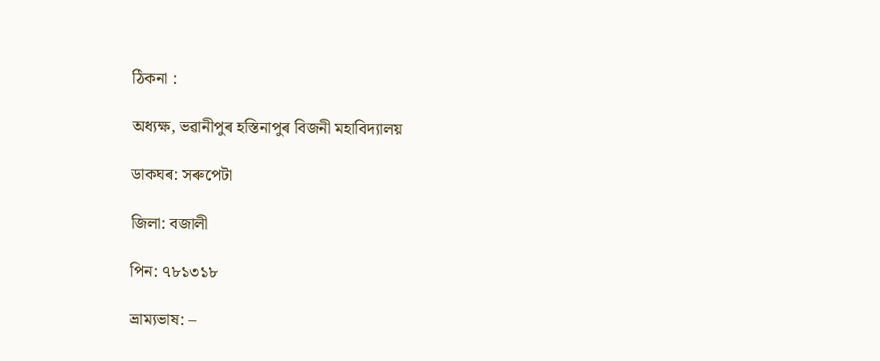ঠিকনা :

অধ্যক্ষ, ভৱানীপুৰ হস্তিনাপুৰ বিজনী মহাবিদ্যালয়

ডাকঘৰ: সৰুপেটা

জিলা: বজালী

পিন: ৭৮১৩১৮

ভ্ৰাম্যভাষ: –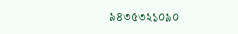৯৪৩৫৩২১০৯০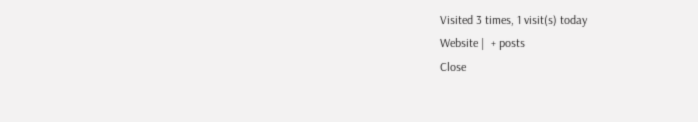Visited 3 times, 1 visit(s) today
Website |  + posts
Close